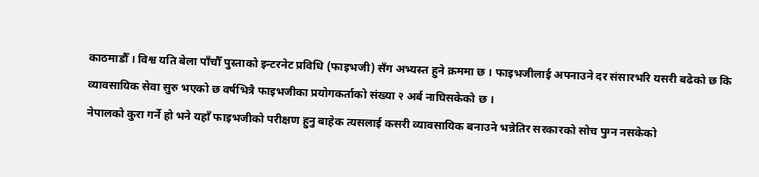काठमाडौँ । विश्व यति बेला पाँचौँ पुस्ताको इन्टरनेट प्रविधि (फाइभजी) सँग अभ्यस्त हुने क्रममा छ । फाइभजीलाई अपनाउने दर संसारभरि यसरी बढेको छ कि व्यावसायिक सेवा सुरु भएको छ वर्षभित्रै फाइभजीका प्रयोगकर्ताको संख्या २ अर्ब नाघिसकेको छ ।
नेपालको कुरा गर्ने हो भने यहाँ फाइभजीको परीक्षण हुनु बाहेक त्यसलाई कसरी व्यावसायिक बनाउने भन्नेतिर सरकारको सोच पुग्न नसकेको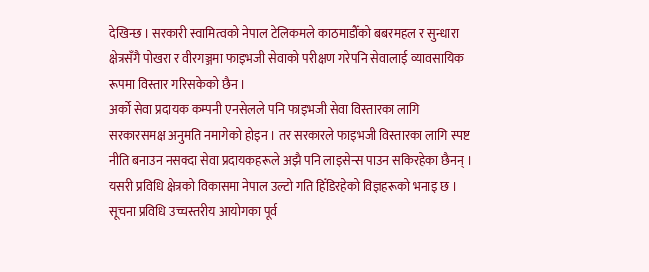देखिन्छ । सरकारी स्वामित्वको नेपाल टेलिकमले काठमाडौँको बबरमहल र सुन्धारा क्षेत्रसँगै पोखरा र वीरगञ्जमा फाइभजी सेवाको परीक्षण गरेपनि सेवालाई व्यावसायिक रूपमा विस्तार गरिसकेको छैन ।
अर्को सेवा प्रदायक कम्पनी एनसेलले पनि फाइभजी सेवा विस्तारका लागि सरकारसमक्ष अनुमति नमागेको होइन । तर सरकारले फाइभजी विस्तारका लागि स्पष्ट नीति बनाउन नसक्दा सेवा प्रदायकहरूले अझै पनि लाइसेन्स पाउन सकिरहेका छैनन् । यसरी प्रविधि क्षेत्रको विकासमा नेपाल उल्टो गति हिँडिरहेको विज्ञहरूको भनाइ छ ।
सूचना प्रविधि उच्चस्तरीय आयोगका पूर्व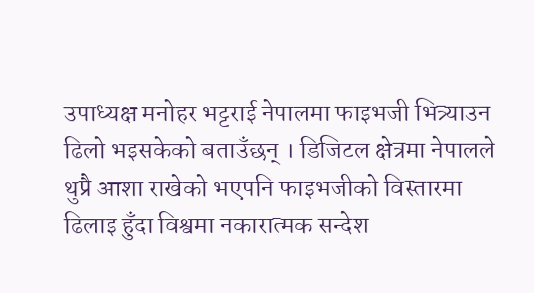उपाध्यक्ष मनोहर भट्टराई नेपालमा फाइभजी भित्र्याउन ढिलो भइसकेको बताउँछन् । डिजिटल क्षेत्रमा नेपालले थुप्रै आशा राखेको भएपनि फाइभजीको विस्तारमा ढिलाइ हुँदा विश्वमा नकारात्मक सन्देश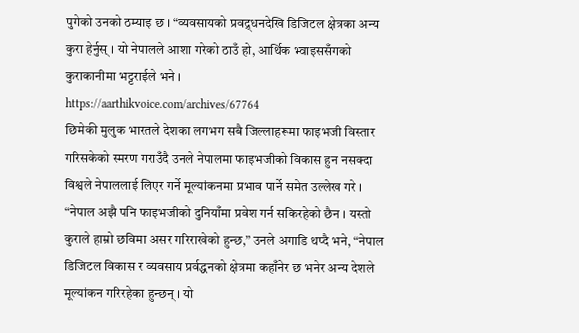पुगेको उनको ठम्याइ छ । “व्यवसायको प्रवद्र्धनदेखि डिजिटल क्षेत्रका अन्य कुरा हेर्नुस् । यो नेपालले आशा गरेको ठाउँ हो, आर्थिक भ्वाइससँगको कुराकानीमा भट्टराईले भने ।
https://aarthikvoice.com/archives/67764
छिमेकी मुलुक भारतले देशका लगभग सबै जिल्लाहरूमा फाइभजी विस्तार गरिसकेको स्मरण गराउँदै उनले नेपालमा फाइभजीको विकास हुन नसक्दा विश्वले नेपाललाई लिएर गर्ने मूल्यांकनमा प्रभाव पार्ने समेत उल्लेख गरे ।
“नेपाल अझै पनि फाइभजीको दुनियाँमा प्रवेश गर्न सकिरहेको छैन । यस्तो कुराले हाम्रो छविमा असर गरिराखेको हुन्छ,” उनले अगाडि थप्दै भने, “नेपाल डिजिटल विकास र व्यवसाय प्रर्वद्धनको क्षेत्रमा कहाँनेर छ भनेर अन्य देशले मूल्यांकन गरिरहेका हुन्छन् । यो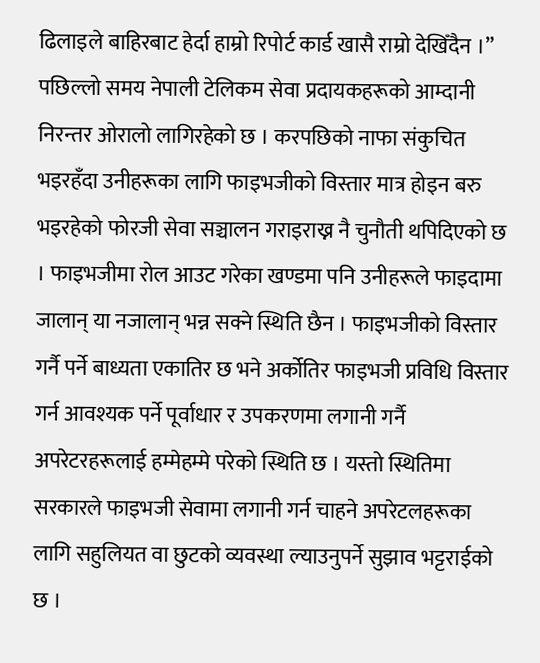ढिलाइले बाहिरबाट हेर्दा हाम्रो रिपोर्ट कार्ड खासै राम्रो देखिँदैन ।”
पछिल्लो समय नेपाली टेलिकम सेवा प्रदायकहरूको आम्दानी निरन्तर ओरालो लागिरहेको छ । करपछिको नाफा संकुचित भइरहँदा उनीहरूका लागि फाइभजीको विस्तार मात्र होइन बरु भइरहेको फोरजी सेवा सञ्चालन गराइराख्न नै चुनौती थपिदिएको छ । फाइभजीमा रोल आउट गरेका खण्डमा पनि उनीहरूले फाइदामा जालान् या नजालान् भन्न सक्ने स्थिति छैन । फाइभजीको विस्तार गर्नै पर्ने बाध्यता एकातिर छ भने अर्कोतिर फाइभजी प्रविधि विस्तार गर्न आवश्यक पर्ने पूर्वाधार र उपकरणमा लगानी गर्नै अपरेटरहरूलाई हम्मेहम्मे परेको स्थिति छ । यस्तो स्थितिमा सरकारले फाइभजी सेवामा लगानी गर्न चाहने अपरेटलहरूका लागि सहुलियत वा छुटको व्यवस्था ल्याउनुपर्ने सुझाव भट्टराईको छ ।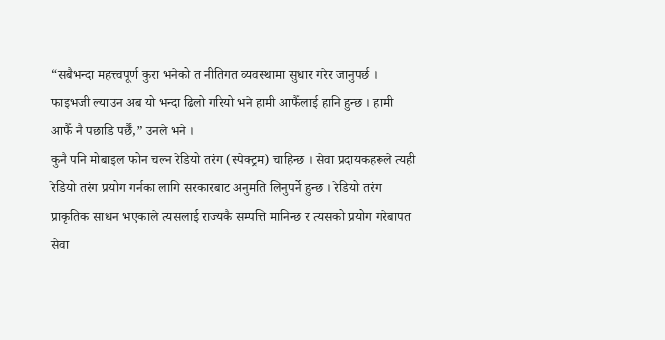“सबैभन्दा महत्त्वपूर्ण कुरा भनेको त नीतिगत व्यवस्थामा सुधार गरेर जानुपर्छ । फाइभजी ल्याउन अब यो भन्दा ढिलो गरियो भने हामी आफैँलाई हानि हुन्छ । हामी आफैँ नै पछाडि पर्छैं,” उनले भने ।
कुनै पनि मोबाइल फोन चल्न रेडियो तरंग (स्पेक्ट्रम) चाहिन्छ । सेवा प्रदायकहरूले त्यही रेडियो तरंग प्रयोग गर्नका लागि सरकारबाट अनुमति लिनुपर्ने हुन्छ । रेडियो तरंग प्राकृतिक साधन भएकाले त्यसलाई राज्यकै सम्पत्ति मानिन्छ र त्यसको प्रयोग गरेबापत सेवा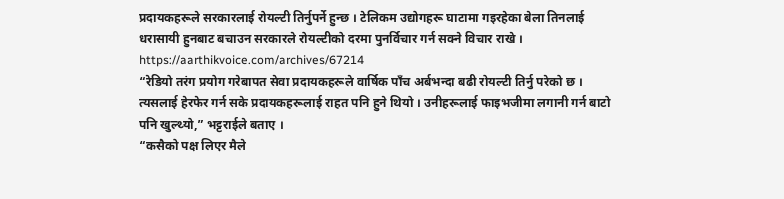प्रदायकहरूले सरकारलाई रोयल्टी तिर्नुपर्ने हुन्छ । टेलिकम उद्योगहरू घाटामा गइरहेका बेला तिनलाई धरासायी हुनबाट बचाउन सरकारले रोयल्टीको दरमा पुनर्विचार गर्न सक्ने विचार राखे ।
https://aarthikvoice.com/archives/67214
“रेडियो तरंग प्रयोग गरेबापत सेवा प्रदायकहरूले वार्षिक पाँच अर्बभन्दा बढी रोयल्टी तिर्नु परेको छ । त्यसलाई हेरफेर गर्न सके प्रदायकहरूलाई राहत पनि हुने थियो । उनीहरूलाई फाइभजीमा लगानी गर्न बाटो पनि खुल्थ्यो,” भट्टराईले बताए ।
“कसैको पक्ष लिएर मैले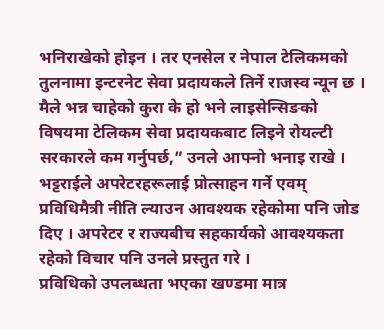भनिराखेको होइन । तर एनसेल र नेपाल टेलिकमको तुलनामा इन्टरनेट सेवा प्रदायकले तिर्ने राजस्व न्यून छ । मैले भन्न चाहेको कुरा के हो भने लाइसेन्सिङको विषयमा टेलिकम सेवा प्रदायकबाट लिइने रोयल्टी सरकारले कम गर्नुपर्छ,” उनले आफ्नो भनाइ राखे । भट्टराईले अपरेटरहरूलाई प्रोत्साहन गर्ने एवम् प्रविधिमैत्री नीति ल्याउन आवश्यक रहेकोमा पनि जोड दिए । अपरेटर र राज्यबीच सहकार्यको आवश्यकता रहेको विचार पनि उनले प्रस्तुत गरे ।
प्रविधिको उपलब्धता भएका खण्डमा मात्र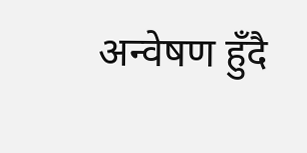अन्वेषण हुँदै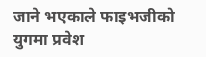जाने भएकाले फाइभजीको युगमा प्रवेश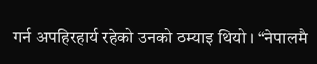गर्न अपहिरहार्य रहेको उनको ठम्याइ थियो । “नेपालमै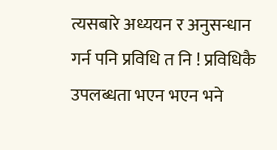त्यसबारे अध्ययन र अनुसन्धान गर्न पनि प्रविधि त नि ! प्रविधिकै उपलब्धता भएन भएन भने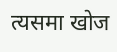त्यसमा खोज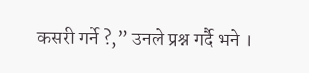कसरी गर्ने ?,” उनले प्रश्न गर्दै भने ।